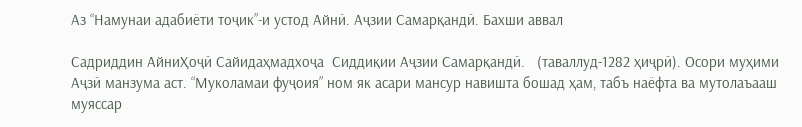Аз “Намунаи адабиёти тоҷик”-и устод Айнӣ. Аҷзии Самарқандӣ. Бахши аввал

Садриддин АйниҲоҷӣ Сайидаҳмадхоҷа  Сиддиқии Аҷзии Самарқандӣ.   (таваллуд-1282 ҳиҷрӣ). Осори муҳими Аҷзӣ манзума аст. “Муколамаи фуҷоия” ном як асари мансур навишта бошад ҳам, табъ наёфта ва мутолаъааш муяссар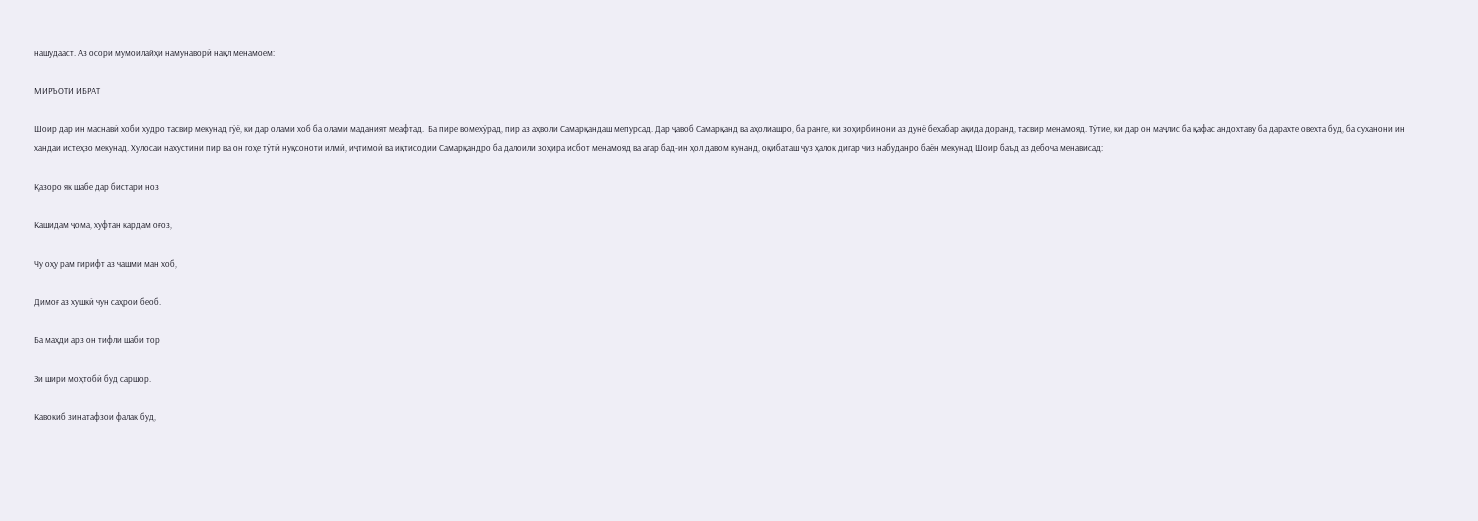нашудааст. Аз осори мумоилайҳи намунаворӣ нақл менамоем:

МИРЪОТИ ИБРАТ

Шоир дар ин маснавӣ хоби худро тасвир мекунад гӯё, ки дар олами хоб ба олами маданият меафтад.  Ба пире вомехӯрад, пир аз аҳволи Самарқандаш мепурсад. Дар ҷавоб Самарқанд ва аҳолиашро, ба ранге, ки зоҳирбинони аз дунё бехабар ақида доранд, тасвир менамояд. Тӯтие, ки дар он маҷлис ба қафас андохтаву ба дарахте овехта буд, ба суханони ин хандаи истеҳзо мекунад. Хулосаи нахустини пир ва он гоҳе тӯтӣ нуқсоноти илмӣ, иҷтимоӣ ва иқтисодии Самарқандро ба далоили зоҳира исбот менамояд ва агар бад-ин ҳол давом кунанд, оқибаташ ҷуз ҳалок дигар чиз набуданро баён мекунад Шоир баъд аз дебоча менависад:

Қазоро як шабе дар бистари ноз

Кашидам ҷома, хуфтан кардам оғоз,

Чу оҳу рам гирифт аз чашми ман хоб,

Димоғ аз хушкӣ чун саҳрои беоб.

Ба маҳди арз он тифли шаби тор

Зи шири моҳтобӣ буд саршор.

Кавокиб зинатафзои фалак буд,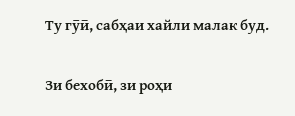Ту гӯӣ, сабҳаи хайли малак буд.

Зи бехобӣ, зи роҳи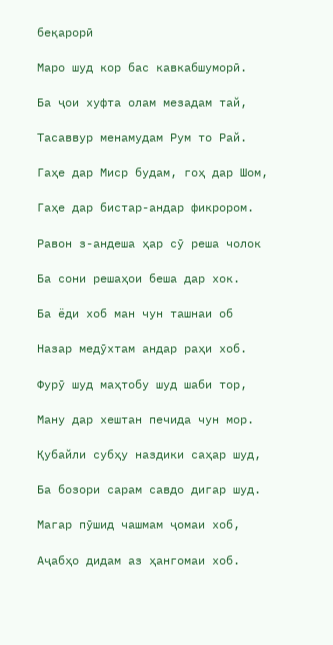беқарорӣ

Маро шуд кор бас кавкабшуморӣ.

Ба ҷои хуфта олам мезадам тай,

Тасаввур менамудам Рум то Рай.

Гаҳе дар Миср будам, гоҳ дар Шом,

Гаҳе дар бистар-андар фикрором.

Равон з-андеша ҳар сӯ реша чолок

Ба сони решаҳои беша дар хок.

Ба ёди хоб ман чун ташнаи об

Назар медӯхтам андар раҳи хоб.

Фурӯ шуд маҳтобу шуд шаби тор,

Ману дар хештан печида чун мор.

Қубайли субҳу наздики саҳар шуд,

Ба бозори сарам савдо дигар шуд.

Магар пӯшид чашмам ҷомаи хоб,

Аҷабҳо дидам аз ҳангомаи хоб.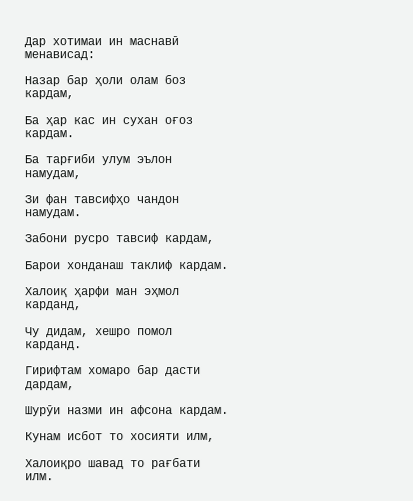Дар хотимаи ин маснавӣ менависад:

Назар бар ҳоли олам боз кардам,

Ба ҳар кас ин сухан оғоз кардам.

Ба тарғиби улум эълон намудам,

Зи фан тавсифҳо чандон намудам.

Забони русро тавсиф кардам,

Барои хонданаш таклиф кардам.

Халоиқ ҳарфи ман эҳмол карданд,

Чу дидам, хешро помол карданд.

Гирифтам хомаро бар дасти дардам,

Шурӯи назми ин афсона кардам.

Кунам исбот то хосияти илм,

Халоиқро шавад то рағбати илм.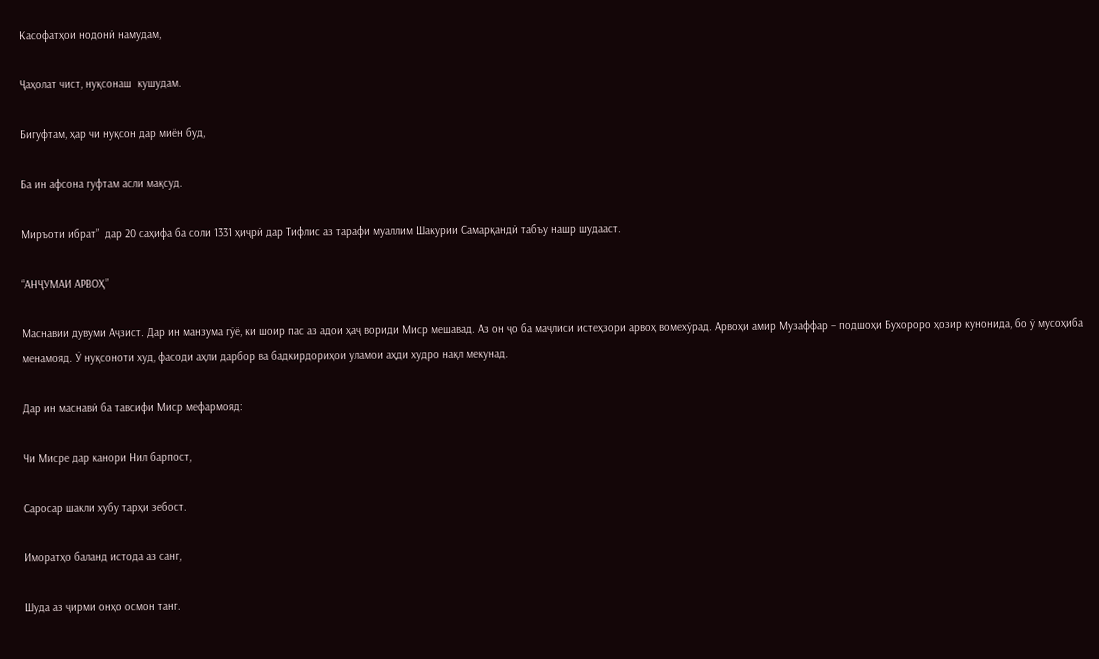Касофатҳои нодонӣ намудам,

Ҷаҳолат чист, нуқсонаш  кушудам.

Бигуфтам, ҳар чи нуқсон дар миён буд,

Ба ин афсона гуфтам асли мақсуд.

Миръоти ибрат”  дар 20 саҳифа ба соли 1331 ҳиҷрӣ дар Тифлис аз тарафи муаллим Шакурии Самарқандӣ табъу нашр шудааст.

“АНҶУМАИ АРВОҲ”

Маснавии дувуми Аҷзист. Дар ин манзума гӯё, ки шоир пас аз адои ҳаҷ вориди Миср мешавад. Аз он ҷо ба маҷлиси истеҳзори арвоҳ вомехӯрад. Арвоҳи амир Музаффар – подшоҳи Бухороро ҳозир кунонида, бо ӯ мусоҳиба менамояд. Ӯ нуқсоноти худ, фасоди аҳли дарбор ва бадкирдориҳои уламои аҳди худро нақл мекунад.

Дар ин маснавӣ ба тавсифи Миср мефармояд:

Чи Мисре дар канори Нил барпост,

Саросар шакли хубу тарҳи зебост.

Иморатҳо баланд истода аз санг,

Шуда аз ҷирми онҳо осмон танг.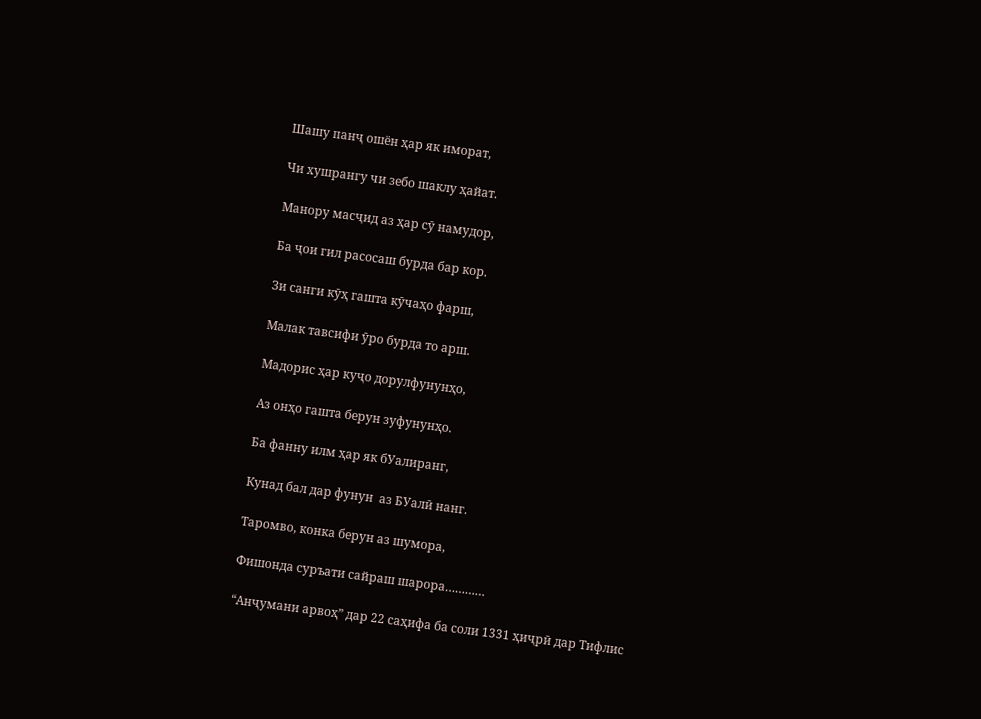Шашу панҷ ошён ҳар як иморат,

Чи хушрангу чи зебо шаклу ҳайат.

Манору масҷид аз ҳар сӯ намудор,

Ба ҷои гил расосаш бурда бар кор.

Зи санги кӯҳ гашта кӯчаҳо фарш,

Малак тавсифи ӯро бурда то арш.

Мадорис ҳар куҷо дорулфунунҳо,

Аз онҳо гашта берун зуфунунҳо.

Ба фанну илм ҳар як бУалиранг,

Кунад бал дар фунун  аз БУалӣ нанг.

Таромво, конка берун аз шумора,

Фишонда суръати сайраш шарора…………

“Анҷумани арвоҳ” дар 22 саҳифа ба соли 1331 ҳиҷрӣ дар Тифлис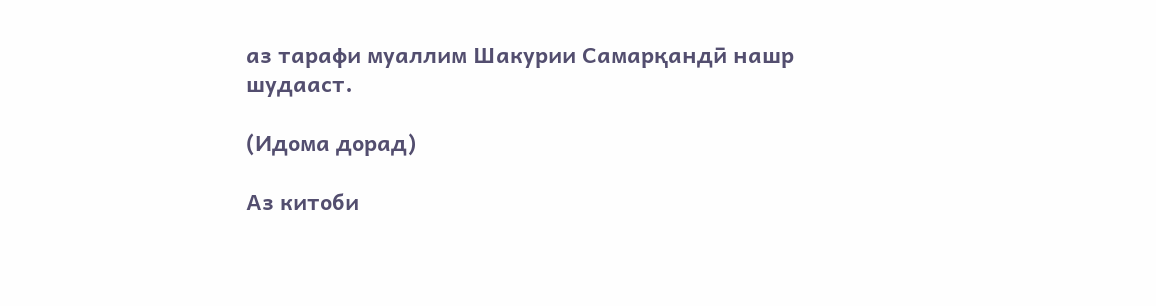аз тарафи муаллим Шакурии Самарқандӣ нашр шудааст.

(Идома дорад)

Аз китоби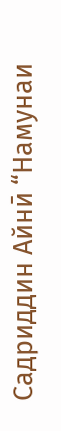Садриддин Айнӣ “Намунаи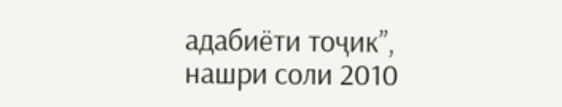адабиёти тоҷик”, нашри соли 2010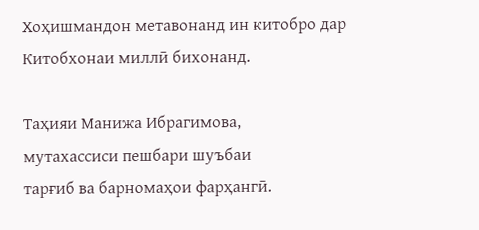Хоҳишмандон метавонанд ин китобро дар Китобхонаи миллӣ бихонанд.

Таҳияи Манижа Ибрагимова,
мутахассиси пешбари шуъбаи
тарғиб ва барномаҳои фарҳангӣ.